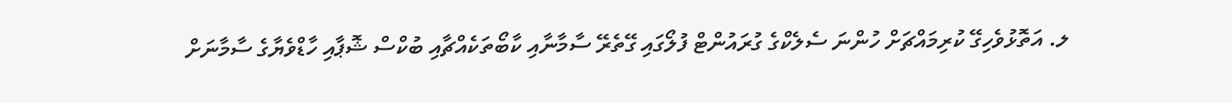ލ. އަތޮޅުވެހިގޭ ކުރިމައްޗަށް ހުންނަ ސެލެކްގެ ގުރައުންޓް ފުލޯގައި ގޭތެރޭ ސާމާނާއި ކާބޯތަކެއްޗާއި ބުކްސް ޝޮޕާއި ހާޑްވެޔާގެ ސާމާނަށް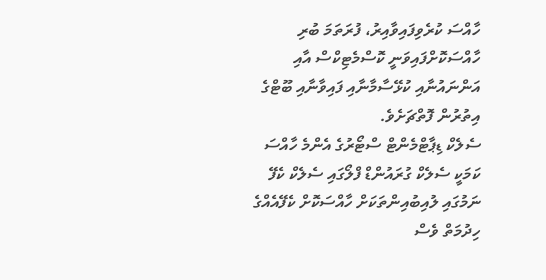ހާއްސަ ކުރެވިފައިވާއިރު، ފުރަތަމަ ބުރި ހާއްސަކޮށްފައިވަނީ ކޮސްމެޓިކްސް އާއި އަންނައުނާއި ކުޅޭސާމާނާއި ފައިވާނާއި ބޫޓްގެ އިތުރުން ފޮތްޗަށެވެ.
ސެލެކް ޑިޕާޓްމެންޓް ސްޓޯރުގެ އެންމެ ހާއްސަ ކަމަކީ ސެލެކް ގުރައުންޑް ފްލޯގައި ސެލެކް ކެފޭ ނަމުގައި ލުއިބުއިންތަކަށް ހާއްސަކޮށް ކެފޭއެއްގެ ހިދުމަތް ވެސް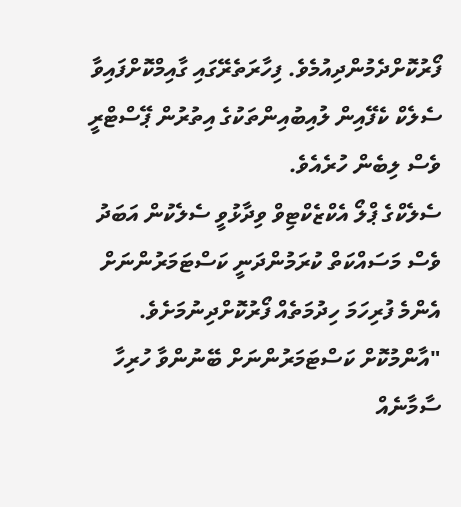ފޯރުކޮށްދެމުންދިއުމެވެ. ފިހާރަތެރޭގައި ގާއިމްކޮށްފައިވާ ސެލެކް ކެފޭއިން ލުއިބުއިންތަކުގެ އިތުރުން ޕޭސްޓްރީ ވެސް ލިބެން ހުރެއެވެ.
ސެލެކްގެ ޕްލޯ އެކްޒެކްޓިވް ވިދާޅުވީ ސެލެކުން އަބަދު ވެސް މަސައްކަތް ކުރަމުންދަނީ ކަސްޓަމަރުންނަށް އެންމެ ފުރިހަމަ ހިދުމަތެއް ފޯރުކޮށްދިނުމަށެވެ.
"އާންމުކޮށް ކަސްޓަމަރުންނަށް ބޭނުންވާ ހުރިހާ ސާމާނެއް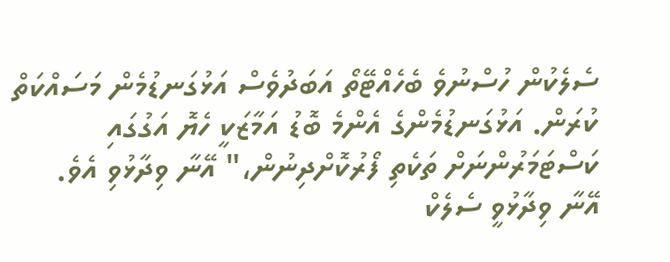ސެލެކުން ހުސްނުވެ ބެހެއްޓޭތޯ އަބަދުވެސް އަޅުގަނޑުމެން މަސައްކަތް ކުރަން. އަޅުގަނޑުމެންގެ އެންމެ ބޮޑު އަމާޒަކީ ހެޔޮ އަގުގައި ކަސްޓަމަރުންނަށް ތަކެތި ފޯރުކޮށްދިނުން،" އޭނާ ވިދާޅުވި އެވެ.
އޭނާ ވިދާޅުވީ ސެލެކް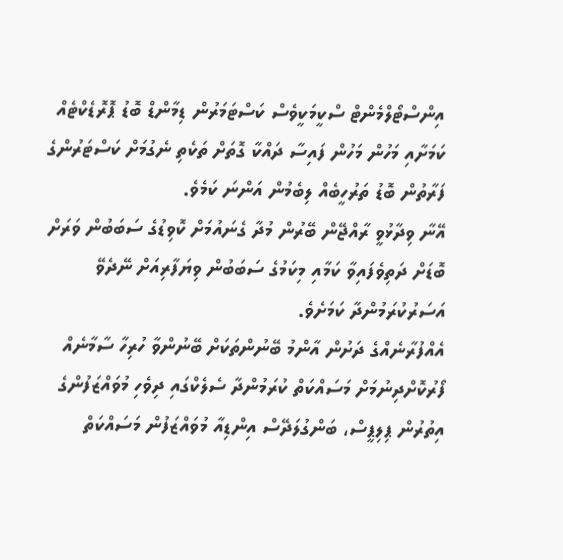އިންސްޓޯލްމެންޓް ސްކީމަކީވެސް ކަސްޓަމަރުން ޑިމާންޑް ބޮޑު ޕޮރޮޑެކްޓެއް ކަމަށާއި މަހުން މަހުން ފައިސާ ދައްކާ ގޮތަށް ތަކެތި ނެގުމަށް ކަސްޓަރުންގެ ފަރާތުން ބޮޑު ތަރުހީބެއް ލިބެމުން އަންނަ ކަމެވެ.
އޭނާ ވިދާޅުވީ ރާއްޖޭން ބޭރުން މުދާ ގެނައުމަށް ކޮވިޑުގެ ސަބަބުން ވަރަށް ބޮޑަށް ދަތިވެފައިވާ ކަމާއި މިކަމުގެ ސަބަބުން ވިޔަފާރިއަށް ނޭދެވޭ އަސަރުކުރަމުންދާ ކަމަށެވެ.
އެއްފުރާނެއްގެ ދަށުން އާންމު ބޭނުންތަކަށް ބޭނުންވާ ހުރިހާ ސާމާނެއް ފޯރުކޮށްދިނުމަށް މަސައްކަތް ކުރަމުންދާ ސެލެކްގައި ދިވެހި މުވައްޒަފުންގެ އިތުރުން ޕިލިޕީސް، ބަންގުލަދޭސް އިންޑިއާ މުވައްޒަފުން މަސައްކަތް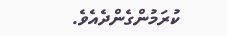ކުރަމުންގެންދެއެވެ.